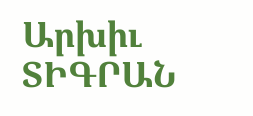Արխիւ
ՏԻԳՐԱՆ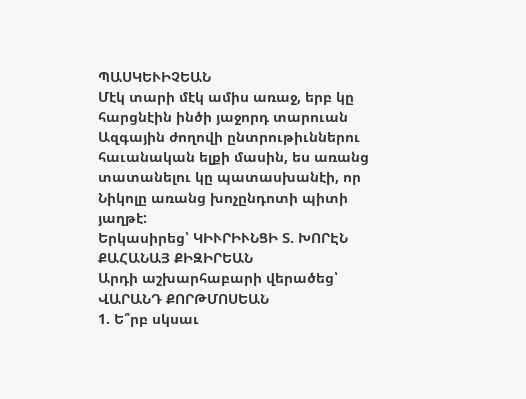ՊԱՍԿԵՒԻՉԵԱՆ
Մէկ տարի մէկ ամիս առաջ, երբ կը հարցնէին ինծի յաջորդ տարուան Ազգային ժողովի ընտրութիւններու հաւանական ելքի մասին, ես առանց տատանելու կը պատասխանէի, որ Նիկոլը առանց խոչընդոտի պիտի յաղթէ:
Երկասիրեց՝ ԿԻՒՐԻՒՆՑԻ Տ. ԽՈՐԷՆ
ՔԱՀԱՆԱՅ ՔԻԶԻՐԵԱՆ
Արդի աշխարհաբարի վերածեց՝
ՎԱՐԱՆԴ ՔՈՐԹՄՈՍԵԱՆ
1. Ե՞րբ սկսաւ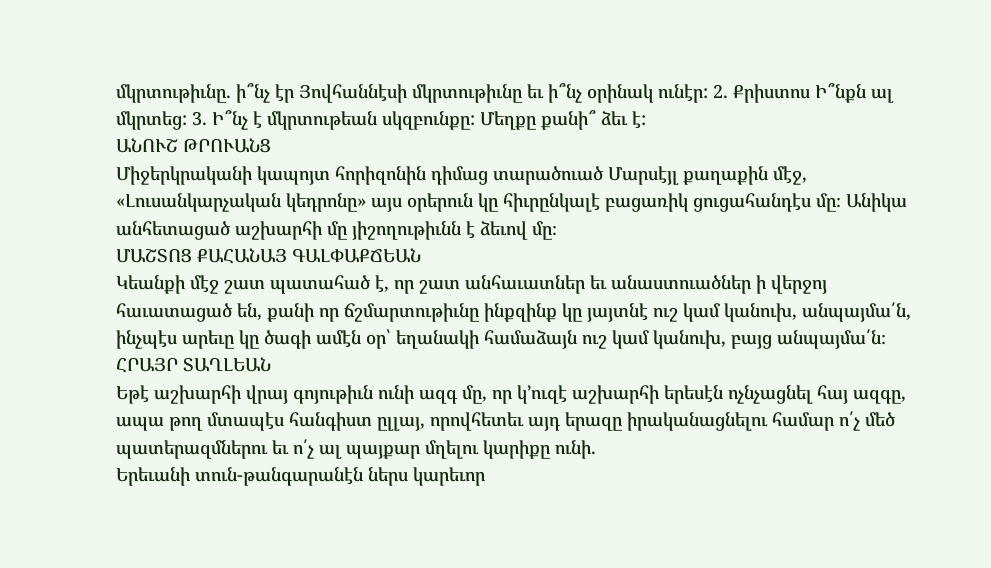մկրտութիւնը. ի՞նչ էր Յովհաննէսի մկրտութիւնը եւ ի՞նչ օրինակ ունէր: 2. Քրիստոս Ի՞նքն ալ մկրտեց: 3. Ի՞նչ է մկրտութեան սկզբունքը: Մեղքը քանի՞ ձեւ է:
ԱՆՈՒՇ ԹՐՈՒԱՆՑ
Միջերկրականի կապոյտ հորիզոնին դիմաց տարածուած Մարսէյլ քաղաքին մէջ, «Լուսանկարչական կեդրոնը» այս օրերուն կը հիւրընկալէ բացառիկ ցուցահանդէս մը։ Անիկա անհետացած աշխարհի մը յիշողութիւնն է ձեւով մը։
ՄԱՇՏՈՑ ՔԱՀԱՆԱՅ ԳԱԼՓԱՔՃԵԱՆ
Կեանքի մէջ շատ պատահած է, որ շատ անհաւատներ եւ անաստուածներ ի վերջոյ հաւատացած են, քանի որ ճշմարտութիւնը ինքզինք կը յայտնէ ուշ կամ կանուխ, անպայմա՛ն, ինչպէս արեւը կը ծագի ամէն օր՝ եղանակի համաձայն ուշ կամ կանուխ, բայց անպայմա՛ն։
ՀՐԱՅՐ ՏԱՂԼԵԱՆ
Եթէ աշխարհի վրայ գոյութիւն ունի ազգ մը, որ կ՚ուզէ աշխարհի երեսէն ոչնչացնել հայ ազգը, ապա թող մտապէս հանգիստ ըլլայ, որովհետեւ այդ երազը իրականացնելու համար ո՛չ մեծ պատերազմներու եւ ո՛չ ալ պայքար մղելու կարիքը ունի.
Երեւանի տուն-թանգարանէն ներս կարեւոր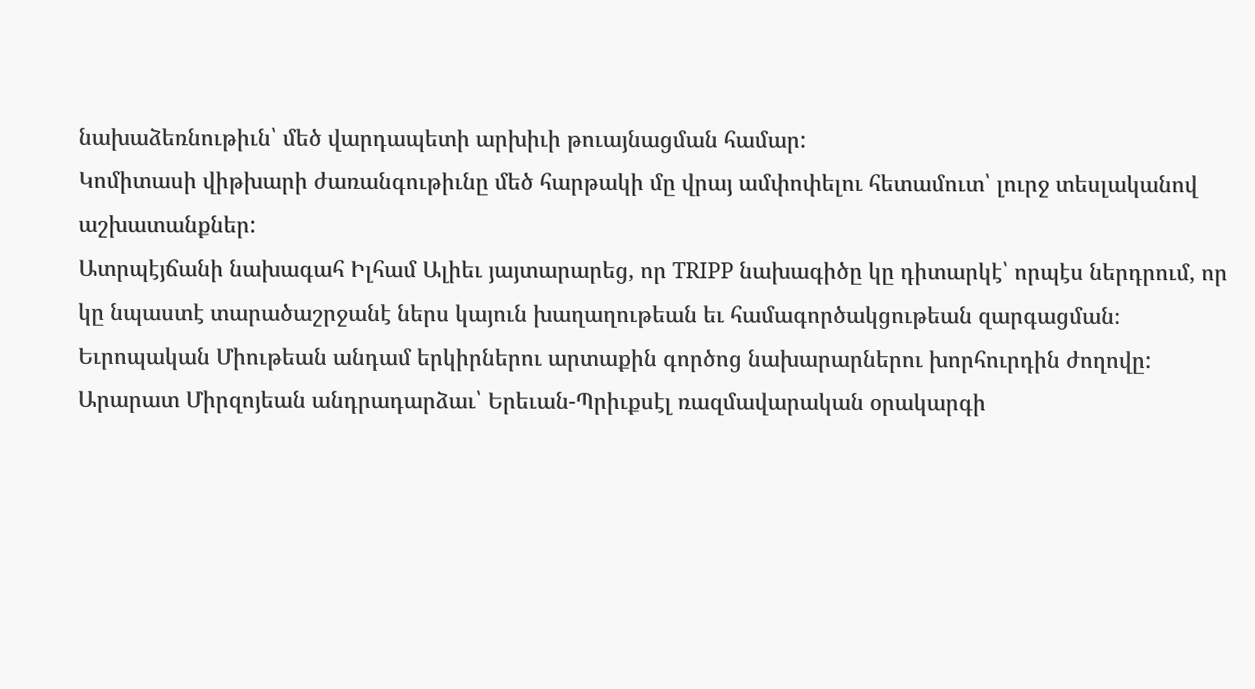նախաձեռնութիւն՝ մեծ վարդապետի արխիւի թուայնացման համար:
Կոմիտասի վիթխարի ժառանգութիւնը մեծ հարթակի մը վրայ ամփոփելու հետամուտ՝ լուրջ տեսլականով աշխատանքներ:
Ատրպէյճանի նախագահ Իլհամ Ալիեւ յայտարարեց, որ TRIPP նախագիծը կը դիտարկէ՝ որպէս ներդրում, որ կը նպաստէ տարածաշրջանէ ներս կայուն խաղաղութեան եւ համագործակցութեան զարգացման։
Եւրոպական Միութեան անդամ երկիրներու արտաքին գործոց նախարարներու խորհուրդին ժողովը:
Արարատ Միրզոյեան անդրադարձաւ՝ Երեւան-Պրիւքսէլ ռազմավարական օրակարգի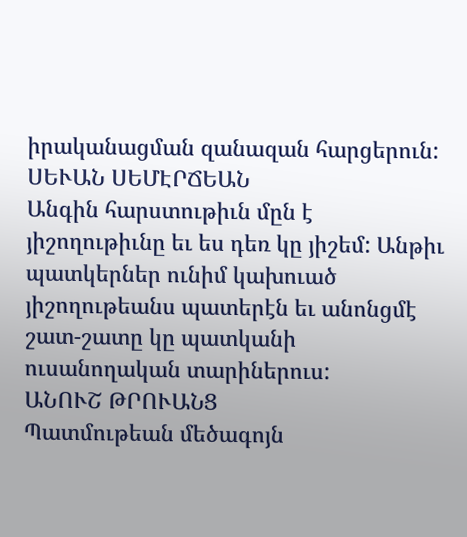իրականացման զանազան հարցերուն:
ՍԵՒԱՆ ՍԵՄԷՐՃԵԱՆ
Անգին հարստութիւն մըն է յիշողութիւնը եւ ես դեռ կը յիշեմ: Անթիւ պատկերներ ունիմ կախուած յիշողութեանս պատերէն եւ անոնցմէ շատ-շատը կը պատկանի ուսանողական տարիներուս:
ԱՆՈՒՇ ԹՐՈՒԱՆՑ
Պատմութեան մեծագոյն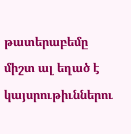թատերաբեմը միշտ ալ եղած է կայսրութիւններու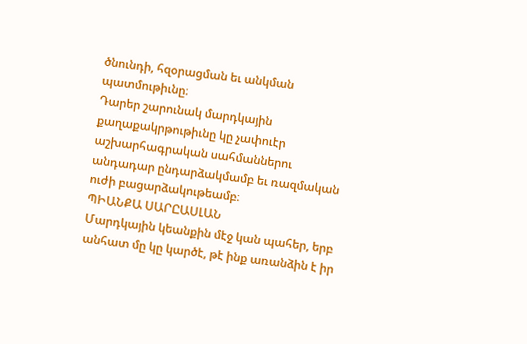ծնունդի, հզօրացման եւ անկման պատմութիւնը։
Դարեր շարունակ մարդկային քաղաքակրթութիւնը կը չափուէր աշխարհագրական սահմաններու անդադար ընդարձակմամբ եւ ռազմական ուժի բացարձակութեամբ։
ՊԻԱՆՔԱ ՍԱՐԸԱՍԼԱՆ
Մարդկային կեանքին մէջ կան պահեր, երբ անհատ մը կը կարծէ, թէ ինք առանձին է իր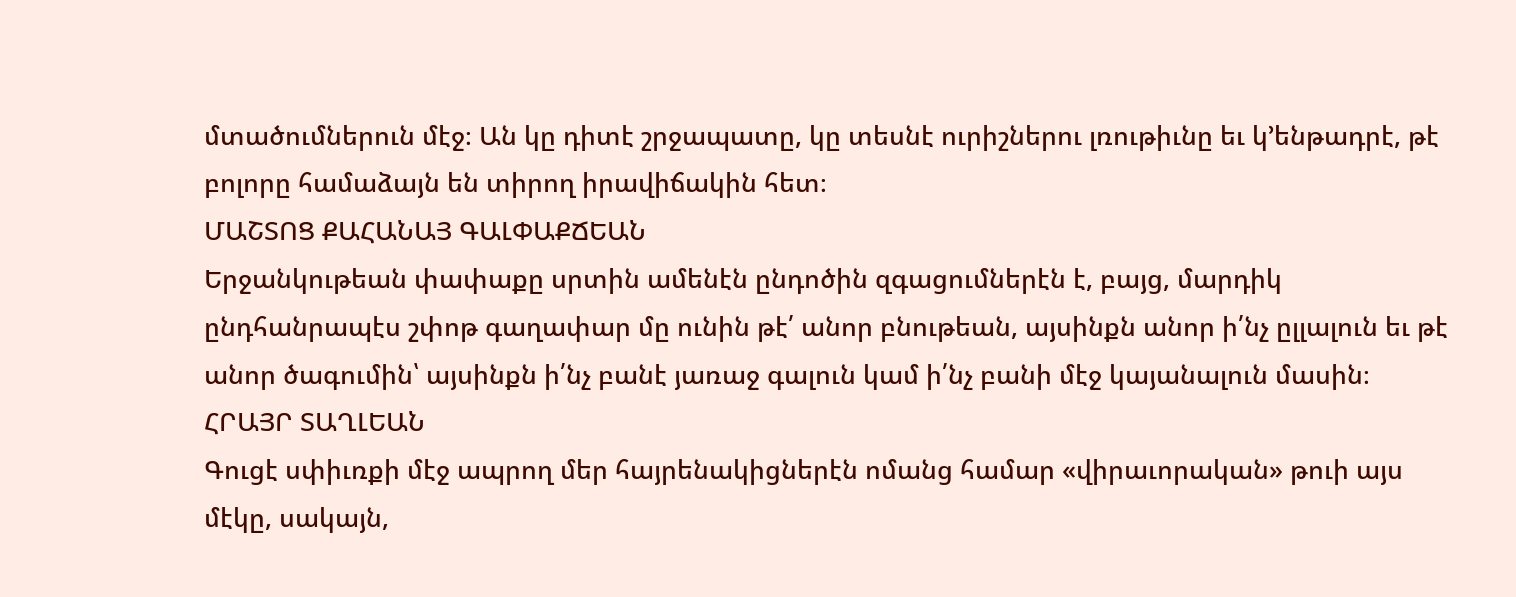մտածումներուն մէջ։ Ան կը դիտէ շրջապատը, կը տեսնէ ուրիշներու լռութիւնը եւ կ՚ենթադրէ, թէ բոլորը համաձայն են տիրող իրավիճակին հետ։
ՄԱՇՏՈՑ ՔԱՀԱՆԱՅ ԳԱԼՓԱՔՃԵԱՆ
Երջանկութեան փափաքը սրտին ամենէն ընդոծին զգացումներէն է, բայց, մարդիկ ընդհանրապէս շփոթ գաղափար մը ունին թէ՛ անոր բնութեան, այսինքն անոր ի՛նչ ըլլալուն եւ թէ անոր ծագումին՝ այսինքն ի՛նչ բանէ յառաջ գալուն կամ ի՛նչ բանի մէջ կայանալուն մասին։
ՀՐԱՅՐ ՏԱՂԼԵԱՆ
Գուցէ սփիւռքի մէջ ապրող մեր հայրենակիցներէն ոմանց համար «վիրաւորական» թուի այս մէկը, սակայն,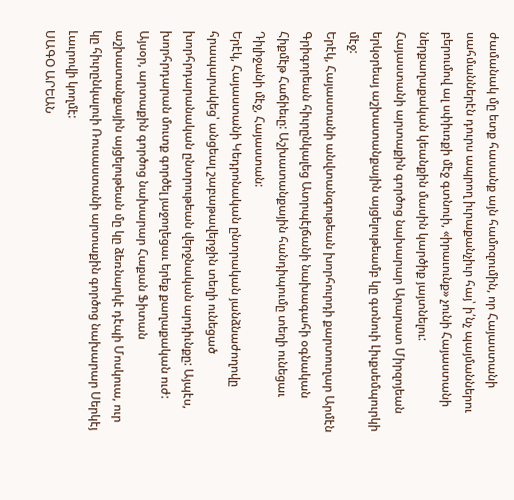ժամանակ մը ետք հասանք այն համոզումին, որ Հայաստանի սահմաններէն դուրս ապրող իւրաքանչիւր հայ՝ ի՛նչ պայմաններու բերումով ալ սփիւռքի մէջ գտնուի, «իրաւունք» չունի Հայաստանի ներքաղաքական կեանքին մասին կարծիք յայտնելու:
Հայաստանի արտաքին գործոց նախարար Արարատ Միրզոյեան երկօրեայ աշխատանքային այցելութեամբ կը գտնուի Լիւքսեմպուրկի մէջ:
Երէկ, Հայաստանի անվտանգութեան խորհուրդի քարտուղար Արմէն Գրիգորեան հիւրընկալեց Ատրպէյճանի նախագահի օգնական Հիքմէթ Հաճիեւը: Աշխատանքային հանդիպումը տեղի ունեցաւ Դիլիջանի մէջ, Հայաստան:
Երէկ, Հայաստանի Կեդրոնական ընտրական յանձնաժողովը հրապարակեց՝ անցեալ շաբաթավերջին տեղի ունեցած խորհրդարանական ընտրութեան վերջնական արդիւնքը: Այպէս, խորհրդարան մուտք գործել յաջողեցաւ երեք քաղաքական ուժ:
Այսօր, արտաքին գործոց նախարար Հաքան Ֆիտան աշխատանքային այցելութեան մը կը ձեռնարկէ դէպի Մոսկուա, ուր կը հիւրընկալուի Ռուսաստանի արտաքին գործոց նախարար Սերկէյ Լաւրովի կողմէ:
ՍԱԳՕ ԱՐԵԱՆ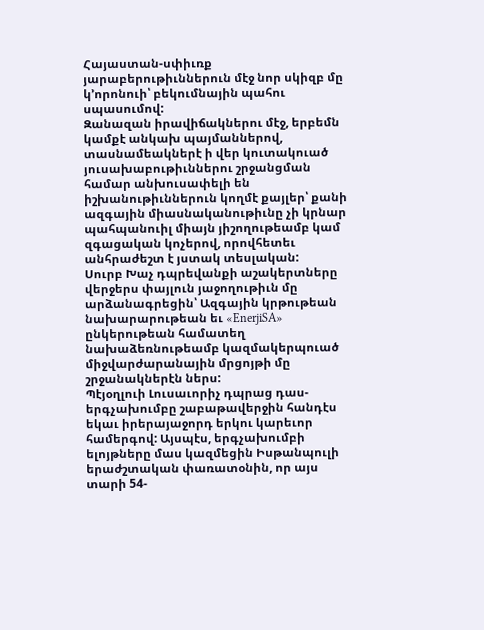Հայաստան-սփիւռք յարաբերութիւններուն մէջ նոր սկիզբ մը կ՚որոնուի՝ բեկումնային պահու սպասումով:
Զանազան իրավիճակներու մէջ, երբեմն կամքէ անկախ պայմաններով, տասնամեակներէ ի վեր կուտակուած յուսախաբութիւններու շրջանցման համար անխուսափելի են իշխանութիւններուն կողմէ քայլեր՝ քանի ազգային միասնականութիւնը չի կրնար պահպանուիլ միայն յիշողութեամբ կամ զգացական կոչերով, որովհետեւ անհրաժեշտ է յստակ տեսլական:
Սուրբ Խաչ դպրեվանքի աշակերտները վերջերս փայլուն յաջողութիւն մը արձանագրեցին՝ Ազգային կրթութեան նախարարութեան եւ «EnerjiSA» ընկերութեան համատեղ նախաձեռնութեամբ կազմակերպուած միջվարժարանային մրցոյթի մը շրջանակներէն ներս:
Պէյօղլուի Լուսաւորիչ դպրաց դաս-երգչախումբը շաբաթավերջին հանդէս եկաւ իրերայաջորդ երկու կարեւոր համերգով: Այսպէս, երգչախումբի ելոյթները մաս կազմեցին Իսթանպուլի երաժշտական փառատօնին, որ այս տարի 54-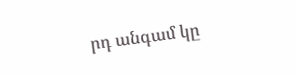րդ անգամ կը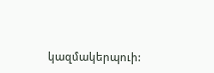կազմակերպուի: